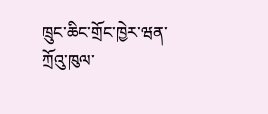ཁྲུང་ཆིང་གྲོང་ཁྱེར་ཝན་ཀྲོའུ་ཁུལ་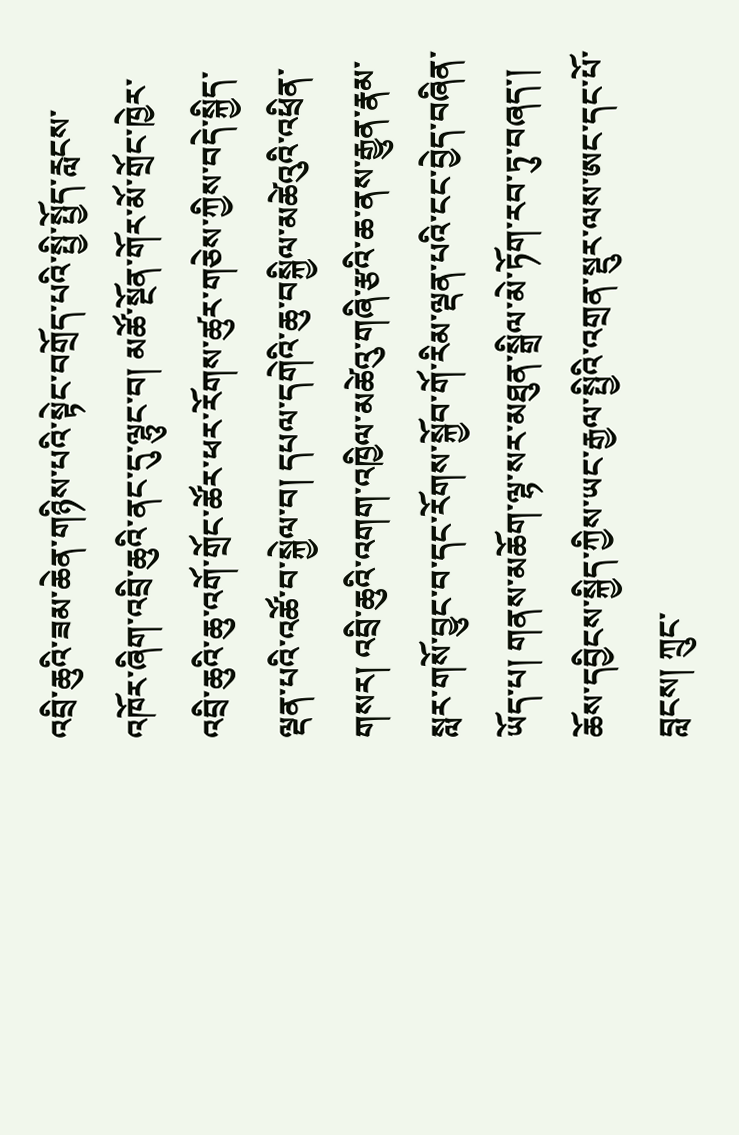འབྲི་ཆུའི་ཟམ་ཆེན་གཉིས་པའི་སྟེང་བགྲོད་པའི་སྤྱི་སྤྱོད་རླངས་འཁོར་ཞིག་འབྲི་ཆུའི་ནང་དུ་ལྷུང་བ། མཚོ་སྔོན་གོར་མོ་གྲོང་ཁྱེར་འབྲི་ཆུའི་ཆུ་འགོ་གྲོང་ཚོར་ཕར་རོགས་ཚུར་གཅེས་ཀྱིས་བདེ་སྐྱིད་ལྡན་པའི་འཚོ་བ་སྐྱེལ་བ། དཔལ་དགེའི་ཆུ་བསྐྱིལ་མཚེའུའི་འཕྲིན་གསར། འབྲི་ཆུའི་འགག་འཁྱིལ་མཚེའུ་གཞི་རྩའི་ཆ་ནས་རྒྱུན་རྣམ་སླར་གསོ་བྱུང་བ་དང་རོགས་སྐྱོབ་གོ་རིམ་ལྡན་པའི་ངང་བྱེད་བཞིན་ཡོད་པ། གནས་མཆོག་ལྷ་སར་མཐུན་སྒྲིལ་མེ་ཏོག་རབ་ཏུ་བཞད་། ཆོས་དབྱིངས་སྐྱིད་ཀྱིས་ཡང་རྒྱལ་སྤྱིའི་འགྲན་སྡུར་ལས་ཨང་དང་པོ་བླངས། ཀྲུང་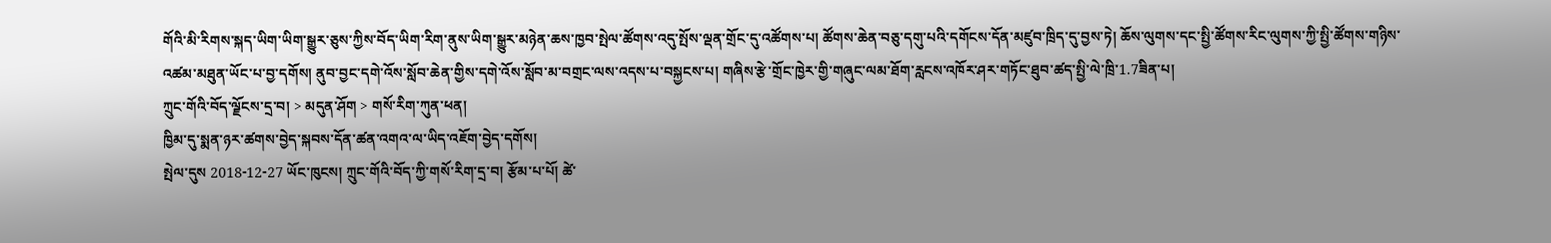གོའི་མི་རིགས་སྐད་ཡིག་ཡིག་སྒྱུར་ཅུས་ཀྱིས་བོད་ཡིག་རིག་ནུས་ཡིག་སྒྱུར་མཉེན་ཆས་ཁྱབ་སྤེལ་ཚོགས་འདུ་སྤོས་ལྡན་གྲོང་དུ་འཚོགས་པ། ཚོགས་ཆེན་བཅུ་དགུ་པའི་དགོངས་དོན་མཛུབ་ཁྲིད་དུ་བྱས་ཏེ། ཆོས་ལུགས་དང་སྤྱི་ཚོགས་རིང་ལུགས་ཀྱི་སྤྱི་ཚོགས་གཉིས་འཚམ་མཐུན་ཡོང་པ་བྱ་དགོས། ནུབ་བྱང་དགེ་འོས་སློབ་ཆེན་གྱིས་དགེ་འོས་སློབ་མ་བགྲང་ལས་འདས་པ་བསྐྱངས་པ། གཞིས་རྩེ་གྲོང་ཁྱེར་གྱི་གཞུང་ལམ་ཐོག་རླངས་འཁོར་ཤར་གཏོང་ཐུབ་ཚད་སྤྱི་ལེ་ཁྲི་1.7ཟིན་པ།
ཀྲུང་གོའི་བོད་ལྗོངས་དྲ་བ། > མདུན་ཤོག > གསོ་རིག་ཀུན་ཕན།
ཁྱིམ་དུ་སྨན་ཉར་ཚགས་བྱེད་སྐབས་དོན་ཚན་འགའ་ལ་ཡིད་འཇོག་བྱེད་དགོས།
སྤེལ་དུས 2018-12-27 ཡོང་ཁུངས། ཀྲུང་གོའི་བོད་ཀྱི་གསོ་རིག་དྲ་བ། རྩོམ་པ་པོ། ཚེ་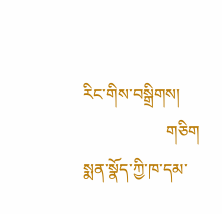རིང་གིས་བསྒྲིགས།
                    གཅིག སྨན་སྣོད་ཀྱི་ཁ་དམ་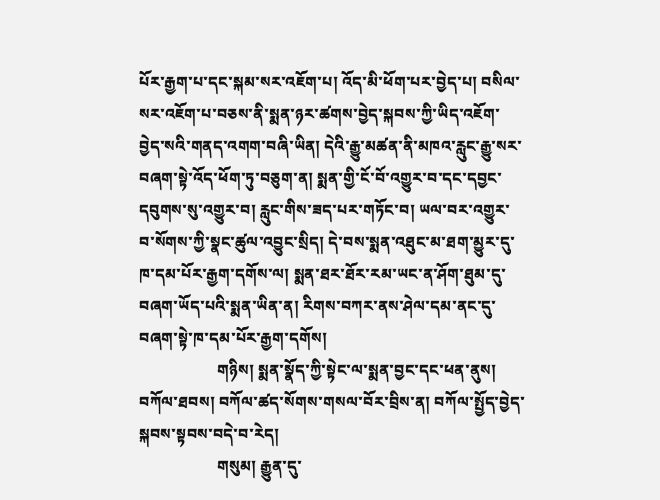པོར་རྒྱག་པ་དང་སྐམ་སར་འཇོག་པ། འོད་མི་ཕོག་པར་བྱེད་པ། བསིལ་སར་འཇོག་པ་བཅས་ནི་སྨན་ཉར་ཚགས་བྱེད་སྐབས་ཀྱི་ཡིད་འཇོག་བྱེད་སའི་གནད་འགག་བཞི་ཡིན། དེའི་རྒྱུ་མཚན་ནི་མཁའ་རླུང་རྒྱུ་སར་བཞག་སྟེ་འོད་ཕོག་ཏུ་བཅུག་ན། སྨན་གྱི་ངོ་བོ་འགྱུར་བ་དང་དབྱང་དབུགས་སུ་འགྱུར་བ། རླུང་གིས་ཟད་པར་གཏོང་བ། ཡལ་བར་འགྱུར་བ་སོགས་ཀྱི་སྣང་ཚུལ་འབྱུང་སྲིད། དེ་བས་སྨན་འཐུང་མ་ཐག་མྱུར་དུ་ཁ་དམ་པོར་རྒྱག་དགོས་ལ། སྨན་ཐར་ཐོར་རམ་ཡང་ན་ཤོག་ཐུམ་དུ་བཞག་ཡོད་པའི་སྨན་ཡིན་ན། རིགས་བཀར་ནས་ཤེལ་དམ་ནང་དུ་བཞག་སྟེ་ཁ་དམ་པོར་རྒྱག་དགོས།
                    གཉིས། སྨན་སྣོད་ཀྱི་སྟེང་ལ་སྨན་བྱང་དང་ཕན་ནུས། བཀོལ་ཐབས། བཀོལ་ཚད་སོགས་གསལ་བོར་བྲིས་ན། བཀོལ་སྤྱོད་བྱེད་སྐབས་སྟབས་བདེ་བ་རེད།
                    གསུམ། རྒྱུན་དུ་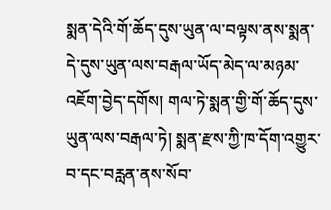སྨན་དེའི་གོ་ཆོད་དུས་ཡུན་ལ་བལྟས་ནས་སྨན་དེ་དུས་ཡུན་ལས་བརྒལ་ཡོད་མེད་ལ་མཉམ་འཇོག་བྱེད་དགོས། གལ་ཏེ་སྨན་གྱི་གོ་ཆོད་དུས་ཡུན་ལས་བརྒལ་ཏེ། སྨན་རྫས་ཀྱི་ཁ་དོག་འགྱུར་བ་དང་བརླན་ནས་སོབ་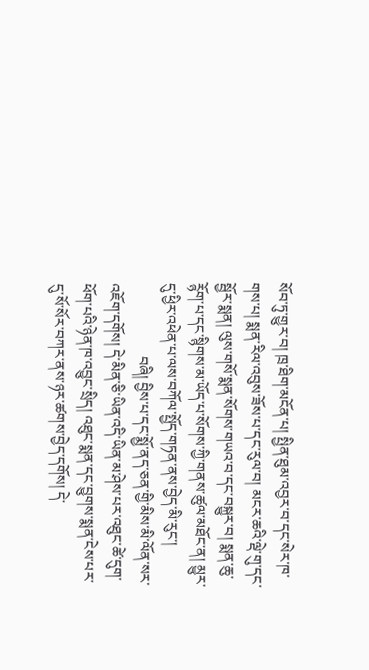སོབ་ཏུ་གྱུར་བ། ཁྲ་ཐིག་མངོན་པ། སྤྱིན་ཐུམ་འབྱར་བ་དང་སེར་ཁ་གས་པ། སྨན་རིལ་འབུས་ཟོས་པ་དང་རུལ་བ། མངར་ཆའི་ལྡེ་གུ་དང་སྦྱོར་སྨན། ལུས་གསོ་སྨན་སོགས་གཡའ་བ་དང་བསྐྱུར་བ། སྨན་ཆུ་ཪྙོག་པ་དང་སྙིགས་མ་ཡོད་པ་སོགས་ཀྱི་གནས་ཚུལ་མཐོང་ན། མྱུར་དུ་ཕྱིར་འཕེན་པ་ལས་བཀོལ་སྤྱོད་གཏན་ནས་བྱེད་མི་རུང་།
                    བཞི། བྱིས་པ་དང་སྨྱོ་ནད་ཅན་གྱི་མིས་མི་ལོན་སར་འཇོག་དགོས། དེ་མིན་ཅི་ཡིན་འདི་ཡིན་མ་ཤེས་པར་འཐུང་ཚེ་དུག་ཕོག་པའི་ཉེན་ཁ་འབྱུང་སྲིད། འཐུང་སྨན་དང་བྱུགས་སྨན་ངེས་པར་དུ་སོ་སོར་བཀར་ནས་ཉར་ཚགས་བྱེད་དགོས། དེ་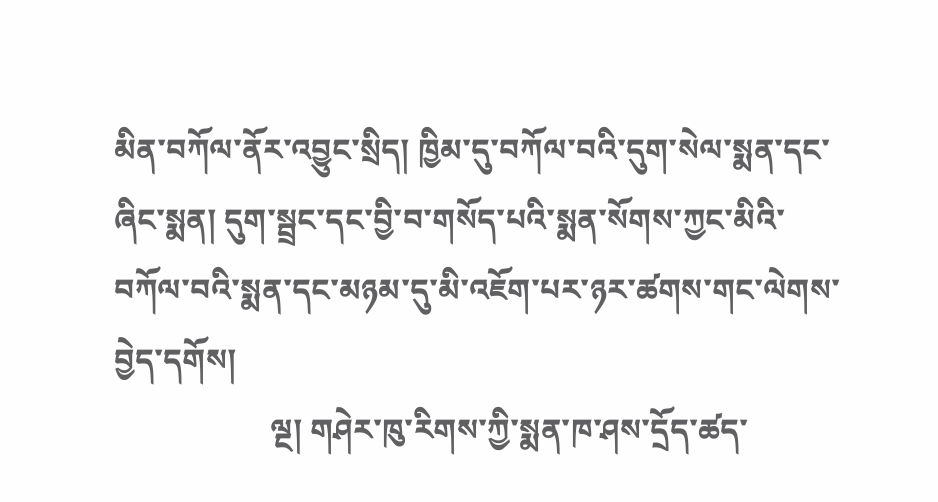མིན་བཀོལ་ནོར་འབྱུང་སྲིད། ཁྱིམ་དུ་བཀོལ་བའི་དུག་སེལ་སྨན་དང་ཞིང་སྨན། དུག་སྦྲང་དང་བྱི་བ་གསོད་པའི་སྨན་སོགས་ཀྱང་མིའི་བཀོལ་བའི་སྨན་དང་མཉམ་དུ་མི་འཇོག་པར་ཉར་ཚགས་གང་ལེགས་བྱེད་དགོས།
                    ལྔ། གཤེར་ཁུ་རིགས་ཀྱི་སྨན་ཁ་ཤས་དྲོད་ཚད་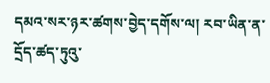དམའ་སར་ཉར་ཚགས་བྱེད་དགོས་ལ། རབ་ཡིན་ན་དྲོད་ཚད་ཏུའུ་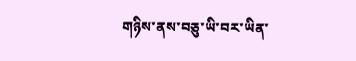གཉིས་ནས་བཅུ་ཡི་བར་ཡིན་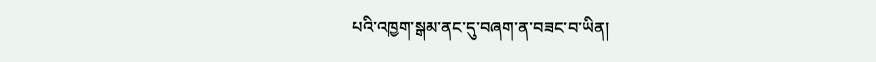པའི་འཁྱག་སྒམ་ནང་དུ་བཞག་ན་བཟང་བ་ཡིན།